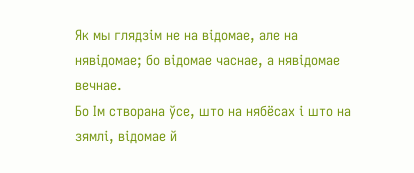Як мы глядзім не на відомае, але на нявідомае; бо відомае часнае, а нявідомае вечнае.
Бо Ім створана ўсе, што на нябёсах і што на зямлі, відомае й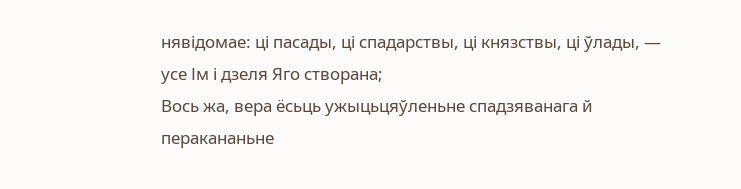нявідомае: ці пасады, ці спадарствы, ці князствы, ці ўлады, — усе Ім і дзеля Яго створана;
Вось жа, вера ёсьць ужыцьцяўленьне спадзяванага й перакананьне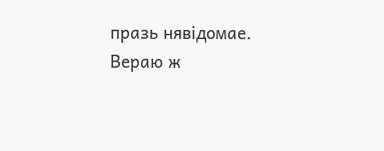празь нявідомае.
Вераю ж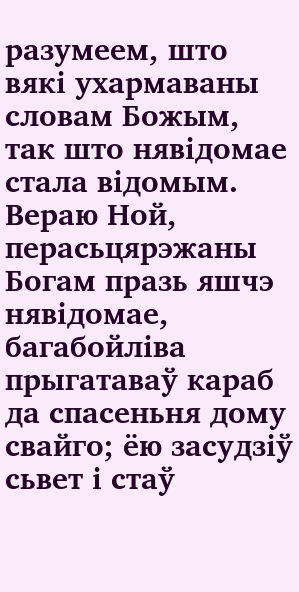разумеем, што вякі ухармаваны словам Божым, так што нявідомае стала відомым.
Вераю Ной, перасьцярэжаны Богам празь яшчэ нявідомае, багабойліва прыгатаваў караб да спасеньня дому свайго; ёю засудзіў сьвет і стаў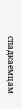спадкаемцам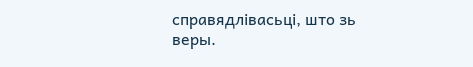справядлівасьці, што зь веры.